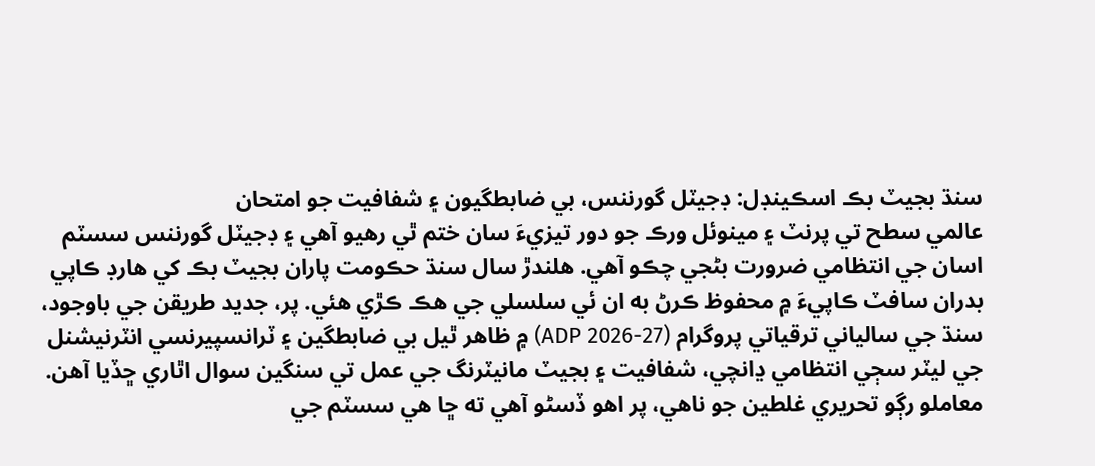سنڌ بجيٽ بڪ اسڪينڊل: ڊجيٽل گورننس، بي ضابطگيون ۽ شفافيت جو امتحان
عالمي سطح تي پرنٽ ۽ مينوئل ورڪ جو دور تيزيءَ سان ختم ٿي رهيو آهي ۽ ڊجيٽل گورننس سسٽم اسان جي انتظامي ضرورت بڻجي چڪو آهي. هلندڙ سال سنڌ حڪومت پاران بجيٽ بڪ کي هارڊ ڪاپي بدران سافٽ ڪاپيءَ ۾ محفوظ ڪرڻ به ان ئي سلسلي جي هڪ ڪڙي هئي. پر، جديد طريقن جي باوجود، سنڌ جي سالياني ترقياتي پروگرام (ADP 2026-27) ۾ ظاھر ٿيل بي ضابطگين ۽ ٽرانسپيرنسي انٽرنيشنل جي ليٽر سڄي انتظامي ڍانچي، شفافيت ۽ بجيٽ مانيٽرنگ جي عمل تي سنگين سوال اٿاري ڇڏيا آهن. معاملو رڳو تحريري غلطين جو ناهي، پر اهو ڏسڻو آهي ته ڇا هي سسٽم جي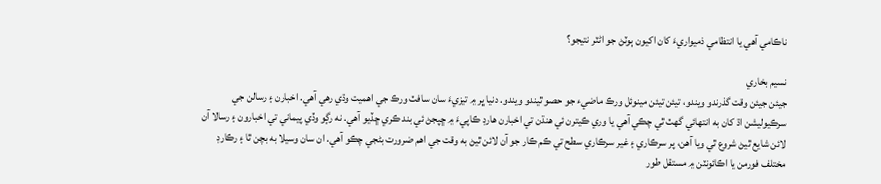ناڪامي آهي يا انتظامي ذميواريءَ کان اکيون ٻوٽڻ جو اڻٽر نتيجو؟

نسيم بخاري
جيئن جيئن وقت گذرندو ويندو، تيئن تيئن مينوئل ورڪ ماضيء جو حصو ٿيندو ويندو. دنيا ڀر ۾ تيزيءَ سان سافٽ ورڪ جي اهميت وڌي رهي آهي. اخبارن ۽ رسالن جي سرڪيوليشن اڌ کان به انتهائي گهٽ ٿي چڪي آهي يا وري ڪيترن ئي هنڌن تي اخبارن هارڊ ڪاپيءَ ۾ ڇپجڻ ئي بند ڪري ڇڏيو آهي. نه رڳو وڏي پيماني تي اخبارون ۽ رسالا آن لائن شايع ٿيڻ شروع ٿي ويا آهن، پر سرڪاري ۽ غير سرڪاري سطح تي ڪم ڪار جو آن لائن ٿيڻ به وقت جي اهم ضرورت بڻجي چڪو آهي. ان سان وسيلا به بچن ٿا ۽ رڪارڊ مختلف فورمن يا اڪائونٽن ۾ مستقل طور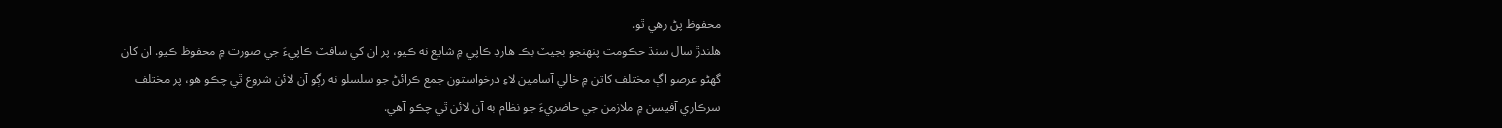محفوظ پڻ رهي ٿو.
هلندڙ سال سنڌ حڪومت پنهنجو بجيٽ بڪ هارڊ ڪاپي ۾ شايع نه ڪيو، پر ان کي سافٽ ڪاپيءَ جي صورت ۾ محفوظ ڪيو. ان کان گهڻو عرصو اڳ مختلف کاتن ۾ خالي آسامين لاءِ درخواستون جمع ڪرائڻ جو سلسلو نه رڳو آن لائن شروع ٿي چڪو هو، پر مختلف سرڪاري آفيسن ۾ ملازمن جي حاضريءَ جو نظام به آن لائن ٿي چڪو آهي.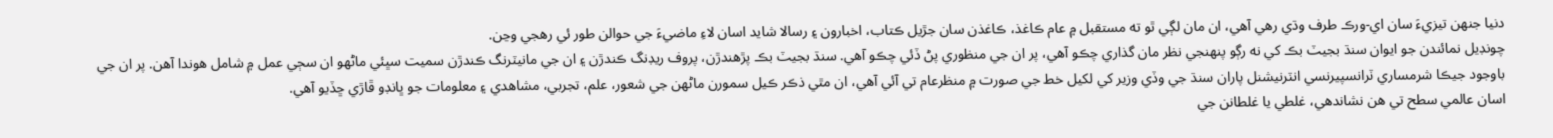دنيا جنهن تيزيءَ سان اي-ورڪ طرف وڌي رهي آهي، ان مان لڳي ٿو ته مستقبل ۾ عام ڪاغذ، ڪاغذن سان جڙيل ڪتاب، اخبارون ۽ رسالا شايد اسان لاءِ ماضيءَ جي حوالن طور ئي رهجي وڃن.
چونڊيل نمائندن جو ايوان سنڌ بجيٽ بڪ کي نه رڳو پنهنجي نظر مان گذاري چڪو آهي، پر ان جي منظوري پڻ ڏئي چڪو آهي. سنڌ بجيٽ بڪ پڙهندڙن، پروف ريڊنگ ڪندڙن ۽ ان جي مانيٽرنگ ڪندڙن سميت سڀئي ماڻهو ان سڄي عمل ۾ شامل هوندا آهن. پر ان جي باوجود جيڪا شرمساري ٽرانسپيرنسي انٽرنيشنل پاران سنڌ جي وڏي وزير کي لکيل خط جي صورت ۾ منظرعام تي آئي آهي، ان مٿي ذڪر ڪيل سمورن ماڻهن جي شعور، علم، تجربي، مشاهدي ۽ معلومات جو ڀانڊو ڦاڙي ڇڏيو آهي.
اسان عالمي سطح تي هن نشاندهي، غلطي يا غلطانن جي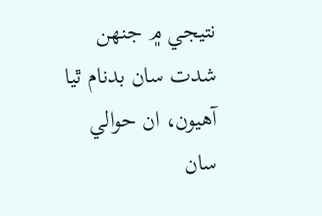نتيجي ۾ جنهن شدت سان بدنام ٿيا آهيون، ان حوالي سان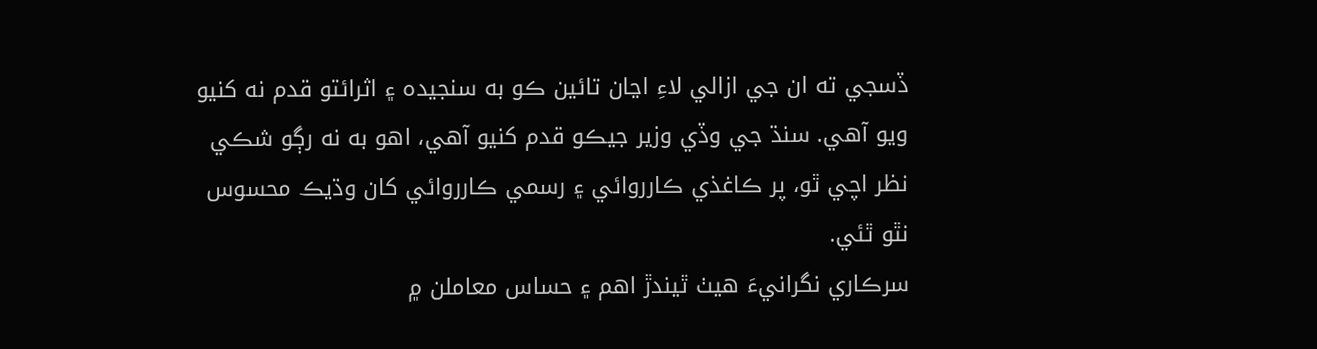ڏسجي ته ان جي ازالي لاءِ اڃان تائين ڪو به سنجيده ۽ اثرائتو قدم نه کنيو ويو آھي. سنڌ جي وڏي وزير جيڪو قدم کنيو آهي، اهو به نه رڳو شڪي نظر اچي ٿو، پر ڪاغذي ڪارروائي ۽ رسمي ڪارروائي کان وڌيڪ محسوس نٿو ٿئي.
سرڪاري نگرانيءَ هيٺ ٿيندڙ اهم ۽ حساس معاملن ۾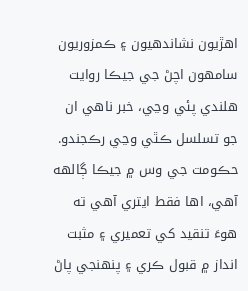اهڙيون نشاندهيون ۽ ڪمزوريون سامهون اچڻ جي جيڪا روايت هلندي پئي وڃي، خبر ناهي ان جو تسلسل ڪٿي وڃي رڪجندو. حڪومت جي وس ۾ جيڪا ڳالهه آهي، اها فقط ايتري آهي ته هوءَ تنقيد کي تعميري ۽ مثبت انداز ۾ قبول ڪري ۽ پنهنجي پاڻ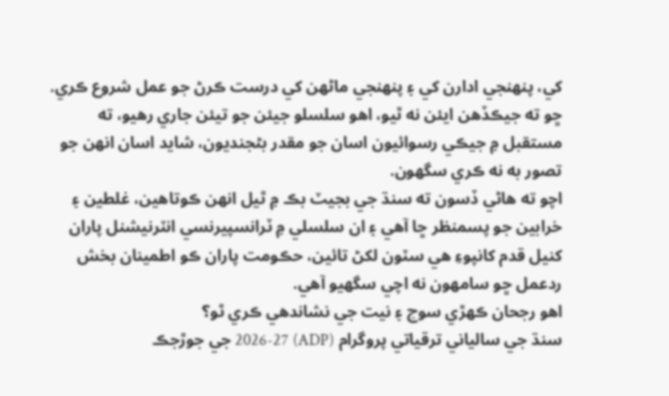کي، پنهنجي ادارن کي ۽ پنهنجي ماڻهن کي درست ڪرڻ جو عمل شروع ڪري. ڇو ته جيڪڏهن ايئن نه ٿيو، اهو سلسلو جيئن جو تيئن جاري رهيو، ته مستقبل ۾ جيڪي رسوائيون اسان جو مقدر بڻجنديون، شايد اسان انهن جو تصور به نه ڪري سگهون.
اچو ته هاڻي ڏسون ته سنڌ جي بجيٽ بڪ ۾ ٿيل انهن ڪوتاهين، غلطين ۽ خرابين جو پسمنظر ڇا آهي ۽ ان سلسلي ۾ ٽرانسپيرنسي انٽرنيشنل پاران کنيل قدم کانپوءِ هي سٽون لکڻ تائين، حڪومت پاران ڪو اطمينان بخش ردعمل ڇو سامهون نه اچي سگهيو آهي.
اهو رجحان ڪهڙي سوچ ۽ نيت جي نشاندهي ڪري ٿو؟
سنڌ جي سالياني ترقياتي پروگرام (ADP) 2026-27 جي جوڙجڪ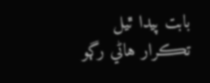بابت پيدا ٿيل تڪرار هاڻي رڳو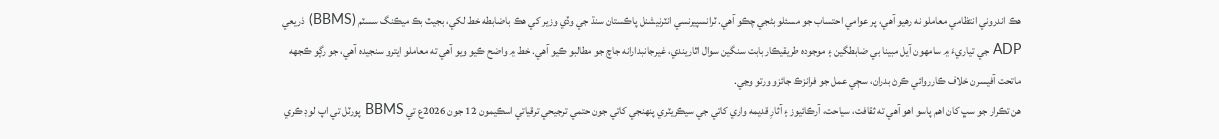هڪ اندروني انتظامي معاملو نه رهيو آهي، پر عوامي احتساب جو مسئلو بڻجي چڪو آهي. ٽرانسپيرنسي انٽرنيشنل پاڪستان سنڌ جي وڏي وزير کي هڪ باضابطه خط لکي، بجيٽ بڪ ميڪنگ سسٽم (BBMS) ذريعي ADP جي تياريءَ ۾ سامهون آيل مبينا بي ضابطگين ۽ موجوده طريقيڪار بابت سنگين سوال اٿاريندي، غيرجانبدارانه جاچ جو مطالبو ڪيو آهي. خط ۾ واضح ڪيو ويو آهي ته معاملو ايترو سنجيده آهي، جو رڳو ڪجهه ماتحت آفيسرن خلاف ڪارروائي ڪرڻ بدران، سڄي عمل جو فرانزڪ جائزو ورتو وڃي.
هن تڪرار جو سڀ کان اهم پاسو اهو آهي ته ثقافت، سياحت، آرڪائيوز ۽ آثارِ قديمه واري کاتي جي سيڪريٽري پنهنجي کاتي جون حتمي ترجيحي ترقياتي اسڪيمون 12 جون 2026ع تي BBMS پورٽل تي اپ لوڊ ڪري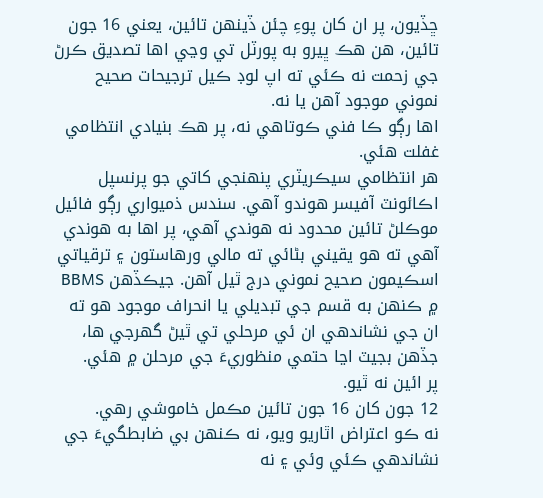ڇڏيون، پر ان کان پوءِ چئن ڏينهن تائين، يعني 16 جون تائين، هن هڪ ڀيرو به پورٽل تي وڃي اها تصديق ڪرڻ جي زحمت نه ڪئي ته اپ لوڊ ڪيل ترجيحات صحيح نموني موجود آهن يا نه.
اها رڳو ڪا فني ڪوتاهي نه، پر هڪ بنيادي انتظامي غفلت هئي.
هر انتظامي سيڪريٽري پنهنجي کاتي جو پرنسپل اڪائونٽ آفيسر هوندو آهي. سندس ذميواري رڳو فائيل موڪلڻ تائين محدود نه هوندي آهي، پر اها به هوندي آهي ته هو يقيني بڻائي ته مالي ورهاستون ۽ ترقياتي اسڪيمون صحيح نموني درج ٿيل آهن. جيڪڏهن BBMS ۾ ڪنهن به قسم جي تبديلي يا انحراف موجود هو ته ان جي نشاندهي ان ئي مرحلي تي ٿيڻ گهرجي ها، جڏهن بجيٽ اڃا حتمي منظوريءَ جي مرحلن ۾ هئي.
پر ائين نه ٿيو.
12 جون کان 16 جون تائين مڪمل خاموشي رهي.
نه ڪو اعتراض اٿاريو ويو، نه ڪنهن بي ضابطگيءَ جي نشاندهي ڪئي وئي ۽ نه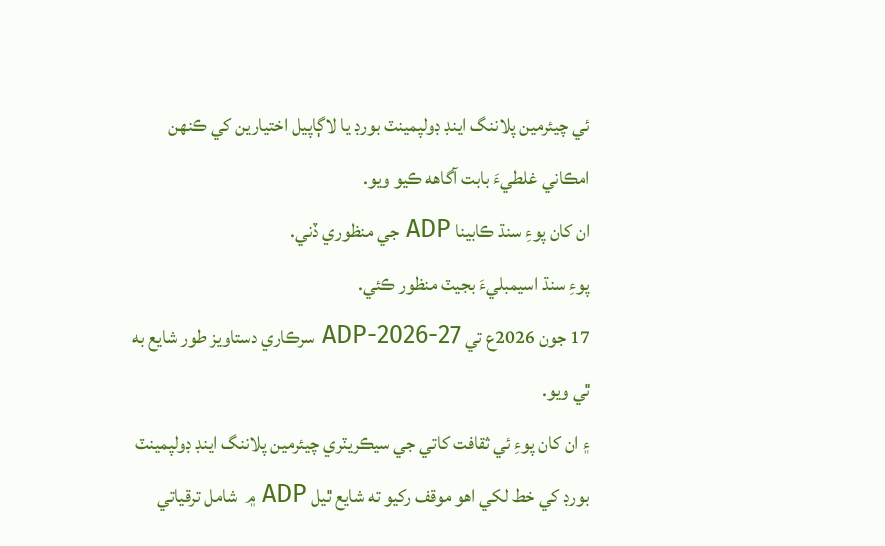ئي چيئرمين پلاننگ اينڊ ڊولپمينٽ بورڊ يا لاڳاپيل اختيارين کي ڪنهن امڪاني غلطيءَ بابت آگاهه ڪيو ويو.
ان کان پوءِ سنڌ ڪابينا ADP جي منظوري ڏني.
پوءِ سنڌ اسيمبليءَ بجيٽ منظور ڪئي.
17 جون 2026ع تي ADP-2026-27 سرڪاري دستاويز طور شايع به ٿي ويو.
۽ ان کان پوءِ ئي ثقافت کاتي جي سيڪريٽري چيئرمين پلاننگ اينڊ ڊولپمينٽ بورڊ کي خط لکي اهو موقف رکيو ته شايع ٿيل ADP ۾ شامل ترقياتي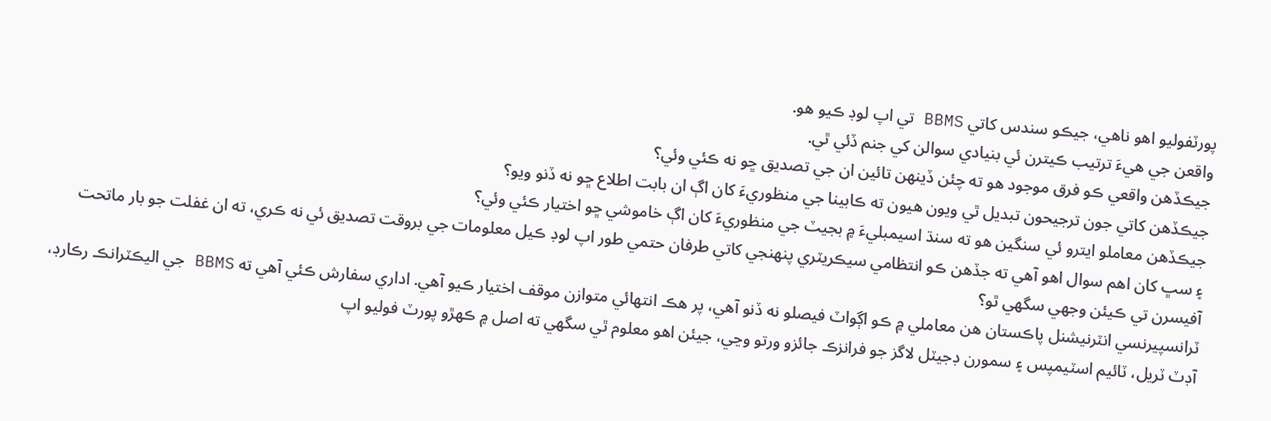پورٽفوليو اهو ناهي، جيڪو سندس کاتي BBMS تي اپ لوڊ ڪيو هو.
واقعن جي هيءَ ترتيب ڪيترن ئي بنيادي سوالن کي جنم ڏئي ٿي.
جيڪڏهن واقعي ڪو فرق موجود هو ته چئن ڏينهن تائين ان جي تصديق ڇو نه ڪئي وئي؟
جيڪڏهن کاتي جون ترجيحون تبديل ٿي ويون هيون ته ڪابينا جي منظوريءَ کان اڳ ان بابت اطلاع ڇو نه ڏنو ويو؟
جيڪڏهن معاملو ايترو ئي سنگين هو ته سنڌ اسيمبليءَ ۾ بجيٽ جي منظوريءَ کان اڳ خاموشي ڇو اختيار ڪئي وئي؟
۽ سڀ کان اهم سوال اهو آهي ته جڏهن ڪو انتظامي سيڪريٽري پنهنجي کاتي طرفان حتمي طور اپ لوڊ ڪيل معلومات جي بروقت تصديق ئي نه ڪري، ته ان غفلت جو بار ماتحت آفيسرن تي ڪيئن وجھي سگهي ٿو؟
ٽرانسپيرنسي انٽرنيشنل پاڪستان هن معاملي ۾ ڪو اڳواٽ فيصلو نه ڏنو آهي، پر هڪ انتهائي متوازن موقف اختيار ڪيو آهي. اداري سفارش ڪئي آهي ته BBMS جي اليڪٽرانڪ رڪارڊ، آڊٽ ٽريل، ٽائيم اسٽيمپس ۽ سمورن ڊجيٽل لاگز جو فرانزڪ جائزو ورتو وڃي، جيئن اهو معلوم ٿي سگهي ته اصل ۾ ڪهڙو پورٽ فوليو اپ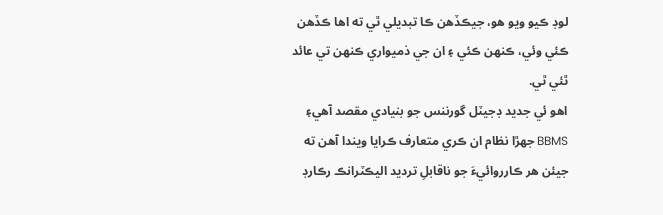لوڊ ڪيو ويو هو، جيڪڏهن ڪا تبديلي ٿي ته اها ڪڏهن ڪئي وئي، ڪنهن ڪئي ۽ ان جي ذميواري ڪنهن تي عائد ٿئي ٿي.
اهو ئي جديد ڊجيٽل گورننس جو بنيادي مقصد آهي۽ BBMS جهڙا نظام ان ڪري متعارف ڪرايا ويندا آهن ته جيئن هر ڪارروائيءَ جو ناقابلِ ترديد اليڪٽرانڪ رڪارڊ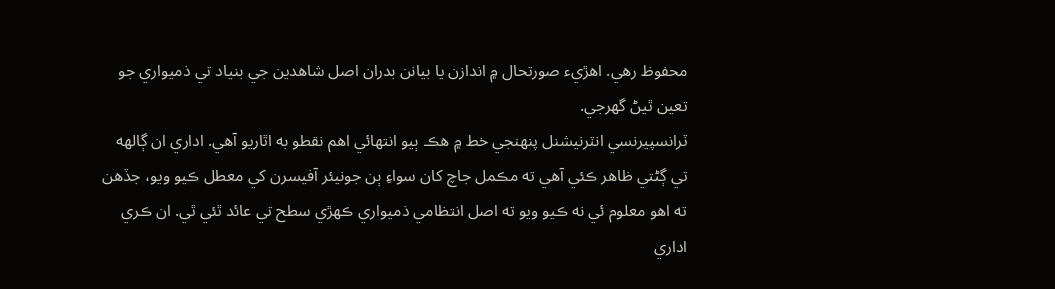محفوظ رهي. اهڙيء صورتحال ۾ اندازن يا بيانن بدران اصل شاهدين جي بنياد تي ذميواري جو تعين ٿيڻ گهرجي.
ٽرانسپيرنسي انٽرنيشنل پنهنجي خط ۾ هڪ ٻيو انتهائي اهم نقطو به اٿاريو آهي. اداري ان ڳالهه تي ڳڻتي ظاهر ڪئي آهي ته مڪمل جاچ کان سواءِ ٻن جونيئر آفيسرن کي معطل ڪيو ويو، جڏهن ته اهو معلوم ئي نه ڪيو ويو ته اصل انتظامي ذميواري ڪهڙي سطح تي عائد ٿئي ٿي. ان ڪري اداري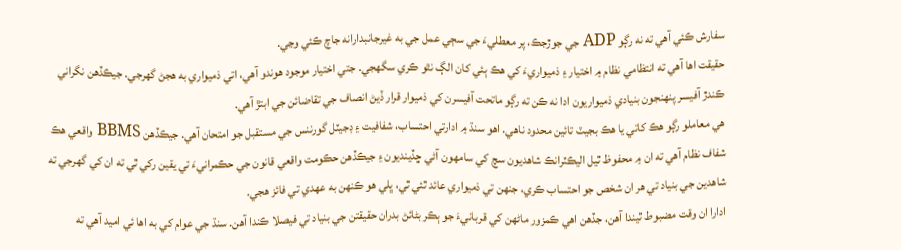سفارش ڪئي آهي ته نه رڳو ADP جي جوڙجڪ، پر معطليءَ جي سڄي عمل جي به غيرجانبدارانه جاچ ڪئي وڃي.
حقيقت اها آهي ته انتظامي نظام ۾ اختيار ۽ ذميواريءَ کي هڪ ٻئي کان الڳ نٿو ڪري سگهجي. جتي اختيار موجود هوندو آهي، اتي ذميواري به هجڻ گهرجي. جيڪڏهن نگراني ڪندڙ آفيسر پنهنجون بنيادي ذميواريون ادا نه ڪن ته رڳو ماتحت آفيسرن کي ذميوار قرار ڏيڻ انصاف جي تقاضائن جي ابتڙ آهي.
هي معاملو رڳو هڪ کاتي يا هڪ بجيٽ تائين محدود ناهي. اهو سنڌ ۾ ادارتي احتساب، شفافيت ۽ ڊجيٽل گورننس جي مستقبل جو امتحان آهي. جيڪڏهن BBMS واقعي هڪ شفاف نظام آهي ته ان ۾ محفوظ ٿيل اليڪٽرانڪ شاهديون سچ کي سامهون آڻي ڇڏينديون ۽ جيڪڏهن حڪومت واقعي قانون جي حڪمرانيءَ تي يقين رکي ٿي ته ان کي گهرجي ته شاهدين جي بنياد تي هر ان شخص جو احتساب ڪري، جنهن تي ذميواري عائد ٿئي ٿي، ڀلي هو ڪنهن به عهدي تي فائز هجي.
ادارا ان وقت مضبوط ٿيندا آهن، جڏهن اهي ڪمزور ماڻهن کي قربانيءَ جو ٻڪر بڻائڻ بدران حقيقتن جي بنياد تي فيصلا ڪندا آهن. سنڌ جي عوام کي به اها ئي اميد آهي ته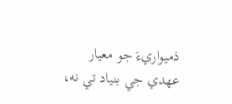ذميواريءَ جو معيار عهدي جي بنياد تي نه،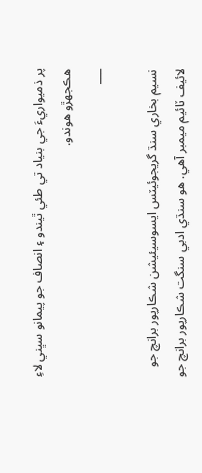پر ذميواريءَ جي بنياد تي طئي ٿيندو ۽ انصاف جو پيمانو سڀني لاءِ هڪجهڙو هوندو.
___

نسيم بخاري سنڌ گريجوئيٽس ايسوسيئيشن شڪارپور برانچ جو لائيف ٽائيم ميمبر آهي. هو سنڌي ادبي سنگت شڪارپور برانچ جو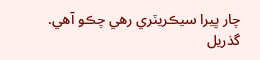چار ڀيرا سيڪريٽري رهي چڪو آهي. گذريل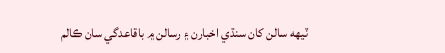ٽيهه سالن کان سنڌي اخبارن ۽ رسالن ۾ باقاعدگي سان ڪالم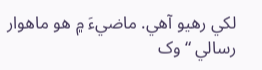لکي رهيو آهي. ماضيءَ ۾ هو ماهوار رسالي “وک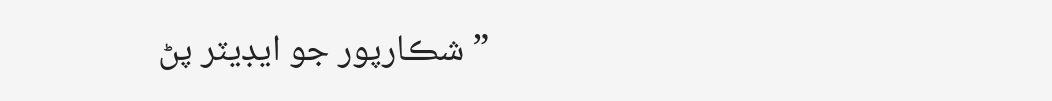” شڪارپور جو ايڊيٽر پڻ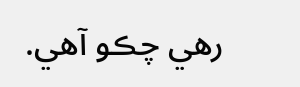رهي چڪو آهي.